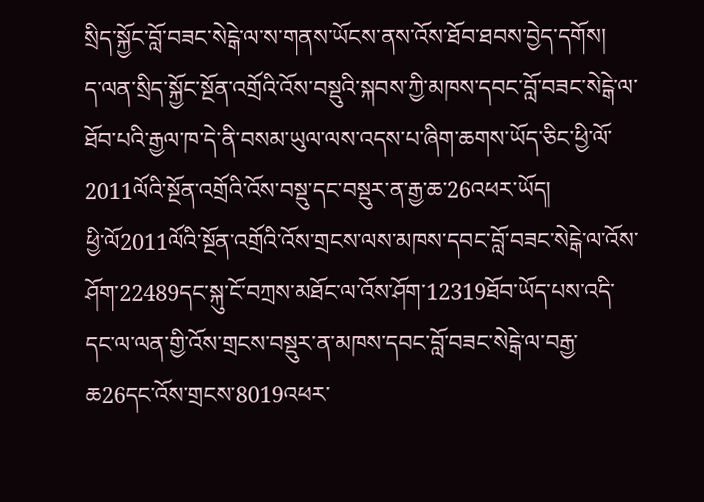སྲིད་སྐྱོང་བློ་བཟང་སེངྒེ་ལ་ས་གནས་ཡོངས་ནས་འོས་ཐོབ་ཐབས་བྱེད་དགོས།
ད་ལན་སྲིད་སྐྱོང་སྔོན་འགྲོའི་འོས་བསྡུའི་སྐབས་ཀྱི་མཁས་དབང་བློ་བཟང་སེངྒེ་ལ་ཐོབ་པའི་རྒྱལ་ཁ་དེ་ནི་བསམ་ཡུལ་ལས་འདས་པ་ཞིག་ཆགས་ཡོད་ཅིང་ཕྱི་ལོ་2011ལོའི་སྔོན་འགྲོའི་འོས་བསྡུ་དང་བསྡུར་ན་རྒྱ་ཆ་26འཕར་ཡོད།
ཕྱི་ལོ2011ལོའི་སྔོན་འགྲོའི་འོས་གྲངས་ལས་མཁས་དབང་བློ་བཟང་སེངྒེ་ལ་འོས་ཤོག་22489དང་སྐུ་ངོ་བཀྲས་མཐོང་ལ་འོས་ཤོག་12319ཐོབ་ཡོད་པས་འདི་དང་ལ་ལན་གྱི་འོས་གྲངས་བསྡུར་ན་མཁས་དབང་བློ་བཟང་སེངྒེ་ལ་བརྒྱ་ཆ26དང་འོས་གྲངས་8019འཕར་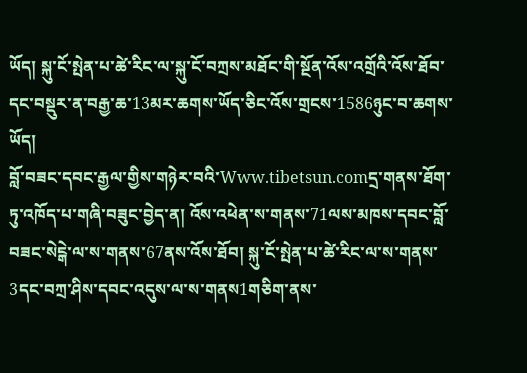ཡོད། སྐུ་ངོ་སྤེན་པ་ཚེ་རིང་ལ་སྐུ་ངོ་བཀྲས་མཐོང་གི་སྔོན་འོས་འགྲོའི་འོས་ཐོབ་དང་བསྡུར་ན་བརྒྱ་ཆ་13མར་ཆགས་ཡོད་ཅིང་འོས་གྲངས་1586ཉུང་བ་ཆགས་ཡོད།
བློ་བཟང་དབང་རྒྱལ་གྱིས་གཉེར་བའི་Www.tibetsun.comདྲ་གནས་ཐོག་ཏུ་འཁོད་པ་གཞི་བཟུང་བྱེད་ན། འོས་འཕེན་ས་གནས་71ལས་མཁས་དབང་བློ་བཟང་སེངྒེ་ལ་ས་གནས་67ནས་འོས་ཐོབ། སྐུ་ངོ་སྤེན་པ་ཚེ་རིང་ལ་ས་གནས་3དང་བཀྲ་ཤིས་དབང་འདུས་ལ་ས་གནས1གཅིག་ནས་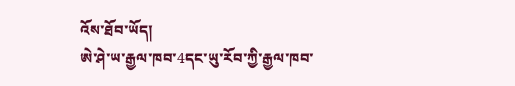འོས་ཐོབ་ཡོད།
ཨེ་ཤེ་ཡ་རྒྱལ་ཁབ་4དང་ཡུ་རོབ་ཀྱི་རྒྱལ་ཁབ་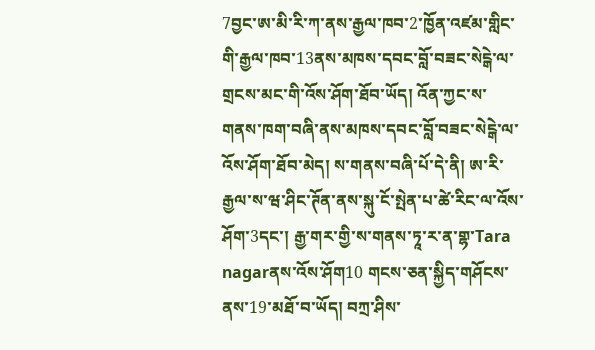7བྱང་ཨ་མི་རི་ཀ་ནས་རྒྱལ་ཁབ་2་ཁྱོན་འཛམ་གླིང་གི་རྒྱལ་ཁབ་13ནས་མཁས་དབང་བློ་བཟང་སེངྒེ་ལ་གྲངས་མང་གི་འོས་ཤོག་ཐོབ་ཡོད། འོན་ཀྱང་ས་གནས་ཁག་བཞི་ནས་མཁས་དབང་བློ་བཟང་སེངྒེ་ལ་འོས་ཤོག་ཐོབ་མེད། ས་གནས་བཞི་པོ་དེ་ནི། ཨ་རི་རྒྱལ་ས་ཝ་ཤིང་ཊོན་ནས་སྐུ་ངོ་སྤེན་པ་ཚེ་རིང་ལ་འོས་ཤོག་3དང་། རྒྱ་གར་གྱི་ས་གནས་ཏཱ་ར་ན་གྷ་Tara nagarནས་འོས་ཤོག10 གངས་ཅན་སྐྱིད་གཤོངས་ནས་19་མཐོ་བ་ཡོད། བཀྲ་ཤིས་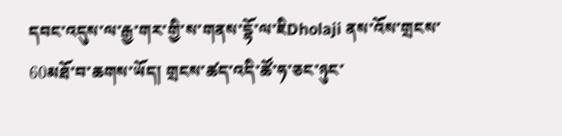དབང་འདུས་ལ་རྒྱ་གར་གྱི་ས་གནས་དྷོ་ལ་ཇིDholaji ནས་འོས་གྲངས་60མཐོ་བ་ཆགས་ཡོད། གྲངས་ཚད་འདི་ཚོ་ཧ་ཅང་ཉུང་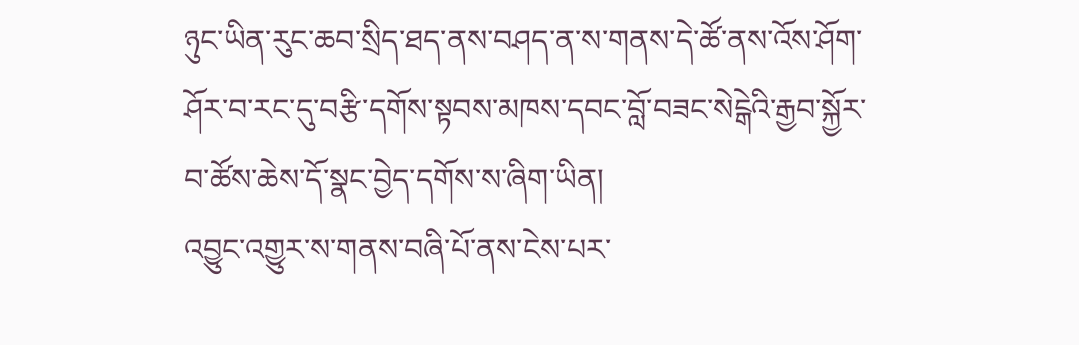ཉུང་ཡིན་རུང་ཆབ་སྲིད་ཐད་ནས་བཤད་ན་ས་གནས་དེ་ཚོ་ནས་འོས་ཤོག་ཤོར་བ་རང་དུ་བརྩི་དགོས་སྟབས་མཁས་དབང་བློ་བཟང་སེངྒེའི་རྒྱབ་སྐྱོར་བ་ཚོས་ཆེས་དོ་སྣང་བྱེད་དགོས་ས་ཞིག་ཡིན།
འབྱུང་འགྱུར་ས་གནས་བཞི་པོ་ནས་ངེས་པར་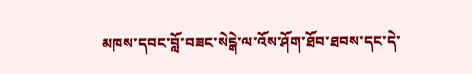མཁས་དབང་བློ་བཟང་སེངྒེ་ལ་འོས་ཤོག་ཐོབ་ཐབས་དང་དེ་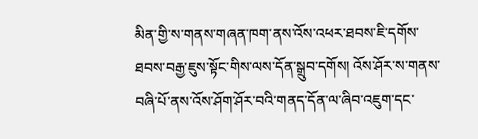མིན་གྱི་ས་གནས་གཞན་ཁག་ནས་འོས་འཕར་ཐབས་ཇི་དགོས་ཐབས་བརྒྱ་ཇུས་སྟོང་གིས་ལས་དོན་སྒྲུབ་དགོས། འོས་ཤོར་ས་གནས་བཞི་པོ་ནས་འོས་ཤོག་ཤོར་བའི་གནད་དོན་ལ་ཞིབ་འཇུག་དང་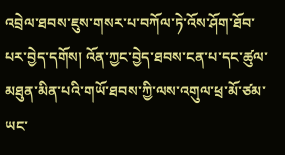འབྲེལ་ཐབས་ཇུས་གསར་པ་བཀོལ་ཏེ་འོས་ཤོག་ཐོབ་པར་བྱེད་དགོས། འོན་ཀྱང་བྱེད་ཐབས་ངན་པ་དང་ཚུལ་མཐུན་མིན་པའི་གཡོ་ཐབས་ཀྱི་ལས་འགུལ་ཕྲ་མོ་ཙམ་ཡང་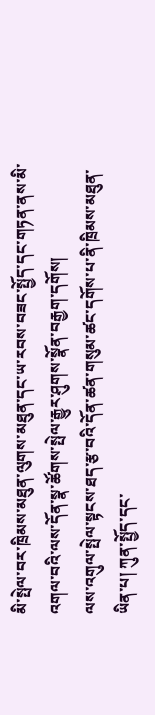མི་སྤེལ་བར་ཁྲིམས་མཐུན་ལུགས་མཐུན་དང་ཡ་རབས་བཟང་སྤྱོད་དང་གཏན་ནས་མི་འགལ་བའི་ལས་དོན་སྣ་ཚོགས་སྤེལ་རྒྱུར་ཤུགས་སྣོན་བརྒྱག་དགོས།
ལས་འགུལ་སྤེལ་སྟངས་ཐད་རྩ་བའི་དོན་ཚན་གསུམ་ཚང་དགོས་པ་ནི་ཁྲིམས་མཐུན་ཡིན་པ། ཀུན་སྤྱོད་དང་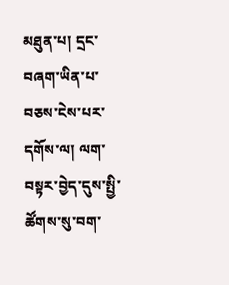མཐུན་པ། དྲང་བཞག་ཡིན་པ་བཅས་ངེས་པར་དགོས་ལ། ལག་བསྟར་བྱེད་དུས་སྤྱི་ཚོགས་སུ་བག་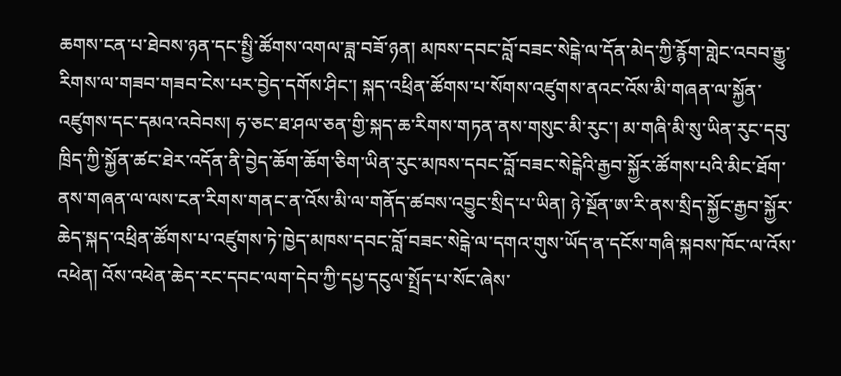ཆགས་ངན་པ་ཐེབས་ཉན་དང་སྤྱི་ཚོགས་འགལ་ཟླ་བཟོ་ཉན། མཁས་དབང་བློ་བཟང་སེངྒེ་ལ་དོན་མེད་ཀྱི་རྙོག་གླེང་འབབ་རྒྱུ་རིགས་ལ་གཟབ་གཟབ་ངེས་པར་བྱེད་དགོས་ཤིང་། སྐད་འཕྲིན་ཚོགས་པ་སོགས་འཛུགས་ནའང་འོས་མི་གཞན་ལ་སྐྱོན་འཛུགས་དང་དམའ་འབེབས། ཧ་ཅང་ཐ་ཤལ་ཅན་གྱི་སྐད་ཆ་རིགས་གཏན་ནས་གསུང་མི་རུང་། མ་གཞི་མི་སུ་ཡིན་རུང་དབུ་ཁྲིད་ཀྱི་སྐྱོན་ཚང་ཐེར་འདོན་ནི་བྱེད་ཆོག་ཆོག་ཅིག་ཡིན་རུང་མཁས་དབང་བློ་བཟང་སེངྒེའི་རྒྱབ་སྐྱོར་ཚོགས་པའི་མིང་ཐོག་ནས་གཞན་ལ་ལས་ངན་རིགས་གནང་ན་འོས་མི་ལ་གནོད་ཚབས་འབྱུང་སྲིད་པ་ཡིན། ཉེ་སྔོན་ཨ་རི་ནས་སྲིད་སྐྱོང་རྒྱབ་སྐྱོར་ཆེད་སྐད་འཕྲིན་ཚོགས་པ་འཛུགས་ཏེ་ཁྱེད་མཁས་དབང་བློ་བཟང་སེངྒེ་ལ་དགའ་གུས་ཡོད་ན་དངོས་གཞི་སྐབས་ཁོང་ལ་འོས་འཕེན། འོས་འཕེན་ཆེད་རང་དབང་ལག་དེབ་ཀྱི་དཔྱ་དངུལ་སྤྲོད་པ་སོང་ཞེས་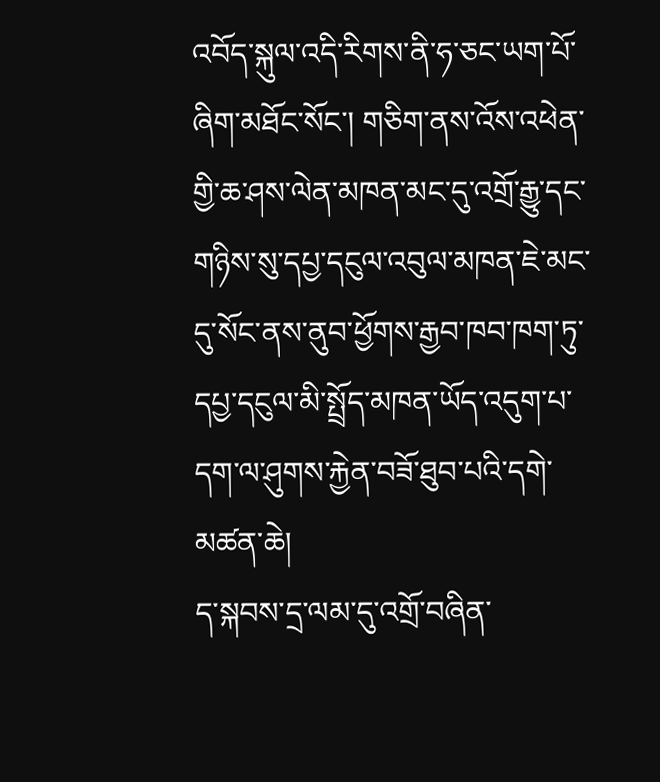འབོད་སྐུལ་འདི་རིགས་ནི་ཧ་ཅང་ཡག་པོ་ཞིག་མཐོང་སོང་། གཅིག་ནས་འོས་འཕེན་གྱི་ཆ་ཤས་ལེན་མཁན་མང་དུ་འགྲོ་རྒྱུ་དང་གཉིས་སུ་དཔྱ་དངུལ་འབུལ་མཁན་ཇེ་མང་དུ་སོང་ནས་ནུབ་ཕྱོགས་རྒྱབ་ཁབ་ཁག་ཏུ་དཔྱ་དངུལ་མི་སྤྲོད་མཁན་ཡོད་འདུག་པ་དག་ལ་ཤུགས་རྐྱེན་བཟོ་ཐུབ་པའི་དགེ་མཚན་ཆེ།
ད་སྐབས་དྲ་ལམ་དུ་འགྲོ་བཞིན་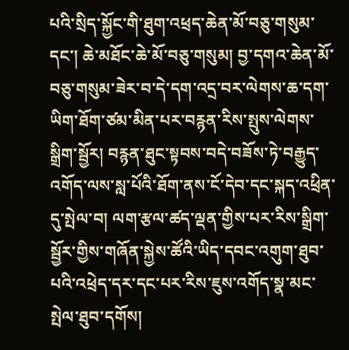པའི་སྲིད་སྐྱོང་གི་ཐུག་འཕྲད་ཆེན་མོ་བཅུ་གསུམ་དང་། ཆེ་མཐོང་ཆེ་མོ་བཅུ་གསུམ། བྱ་དགའ་ཆེན་མོ་བཅུ་གསུམ་ཟེར་བ་དེ་དག་འདྲ་བར་ལེགས་ཆ་དག་ཡིག་ཐོག་ཙམ་མིན་པར་བརྙན་རིས་སྤུས་ལེགས་སྒྲིག་སྦྱོར། བརྙན་ཐུང་སྟབས་བདེ་བཟོས་ཏེ་བརྒྱུད་འགོད་ལས་སླ་པོའི་ཐོག་ནས་ངོ་དེབ་དང་སྐད་འཕྲིན་དུ་སྤེལ་བ། ལག་རྩལ་ཚད་ལྡན་གྱིས་པར་རིས་སྒྲིག་སྦྱོར་གྱིས་གཞོན་སྐྱེས་ཚོའི་ཡིད་དབང་འགུག་ཐུབ་པའི་འཕྲེད་དར་དང་པར་རིས་ཇུས་འགོད་སྣ་མང་སྤེལ་ཐུབ་དགོས།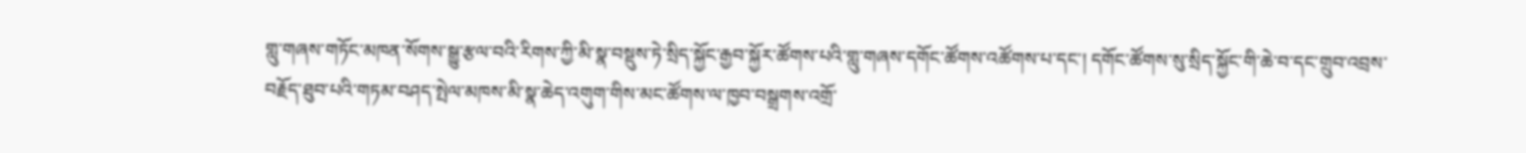གླུ་གཞས་གཏོང་མཁན་སོགས་སྒྱུ་རྩལ་བའི་རིགས་ཀྱི་མི་སྣ་བསྡུས་ཏེ་སྲིད་སྐྱོང་རྒྱབ་སྐྱོར་ཚོགས་པའི་གླུ་གཞས་དགོང་ཚོགས་འཚོགས་པ་དང་། དགོང་ཚོགས་སུ་སྲིད་སྐྱོང་གི་ཆེ་བ་དང་གྲུབ་འབྲས་བརྗོད་ཐུབ་པའི་གཏམ་བཤད་སྤེལ་མཁས་མི་སྣ་ཆེད་འགུག་གིས་མང་ཚོགས་ལ་ཁྱབ་བསྒྲགས་འགྲོ་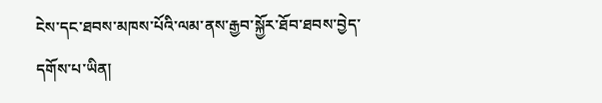ངེས་དང་ཐབས་མཁས་པོའི་ལམ་ནས་རྒྱབ་སྐྱོར་ཐོབ་ཐབས་བྱེད་དགོས་པ་ཡིན།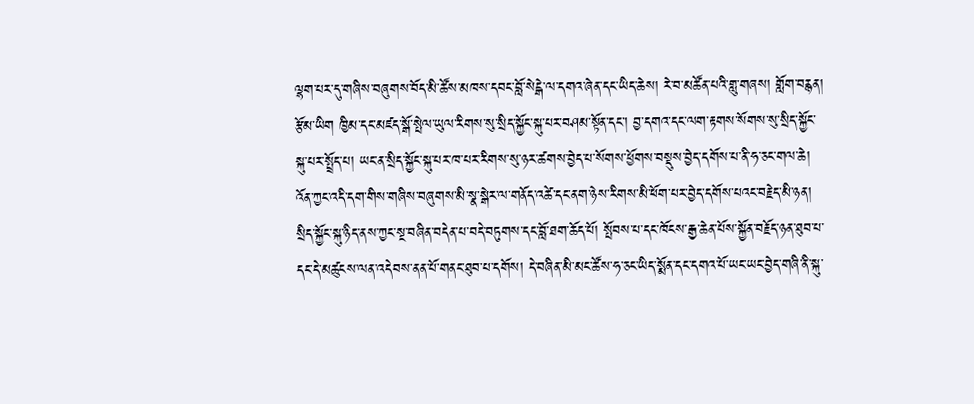ལྷག་པར་དུ་གཞིས་བཞུགས་བོད་མི་ཚོས་མཁས་དབང་བློ་སེངྒེ་ལ་དགའ་ཞེན་དང་ཡིད་ཆེས། རེ་བ་མཚོན་པའི་གླུ་གཞས། གློག་བརྙན། རྩོམ་ཡིག ཁྱིམ་དང་མཛད་སྒོ་སྤེལ་ཡུལ་རིགས་སུ་སྲིད་སྐྱོང་སྐུ་པར་བཤམ་སྟོན་དང་། བྱ་དགའ་དང་ལག་རྟགས་སོགས་སུ་སྲིད་སྐྱོང་སྐུ་པར་སྤྲོད་པ། ཡང་ན་སྲིད་སྐྱོང་སྐུ་པར་ཁ་པར་རིགས་སུ་ཉར་ཚགས་བྱེད་པ་སོགས་ཕྱོགས་བསྡུས་བྱེད་དགོས་པ་ནི་ཧ་ཅང་གལ་ཆེ། འོན་ཀྱང་འདི་དག་གིས་གཞིས་བཞུགས་མི་སྣ་སྒེར་ལ་གནོད་འཚེ་དང་ནག་ཉེས་རིགས་མི་ཕོག་པར་བྱེད་དགོས་པའང་བརྗེད་མི་ཉན།
སྲིད་སྐྱོང་སྐུ་ཉིད་ནས་ཀྱང་སྔ་བཞིན་བདེན་པ་བདེ་བཏུགས་དང་བློ་ཐག་ཆོད་པོ། སྤོབས་པ་དང་ཁོངས་རྒྱ་ཆེན་པོས་སྐྱོན་བརྗོད་ཉན་ཐུབ་པ་དང་དེ་མཚུངས་ལན་འདེབས་ནན་པོ་གནང་ཐུབ་པ་དགོས། དེ་བཞིན་མི་མང་ཚོས་ཧ་ཅང་ཡིད་སྨོན་དང་དགའ་པོ་ཡང་ཡང་བྱེད་གཞི་ནི་སྐུ་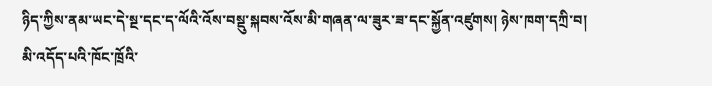ཉིད་ཀྱིས་ནམ་ཡང་དེ་སྔ་དང་ད་ལོའི་འོས་བསྡུ་སྐབས་འོས་མི་གཞན་ལ་ཟུར་ཟ་དང་སྐྱོན་འཛུགས། ཉེས་ཁག་དཀྲི་བ། མི་འདོད་པའི་ཁོང་ཁྲོའི་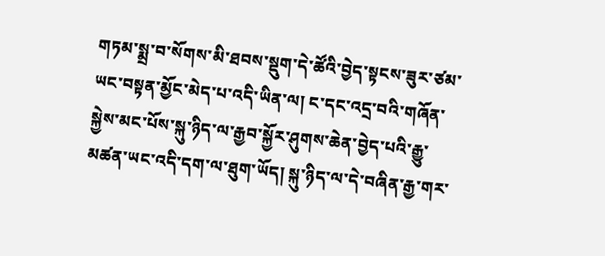གཏམ་སྨྲ་བ་སོགས་མི་ཐབས་སྡུག་དེ་ཚོའི་བྱེད་སྟངས་ཟུར་ཙམ་ཡང་བསྟན་མྱོང་མེད་པ་འདི་ཡིན་ལ། ང་དང་འདྲ་བའི་གཞོན་སྐྱེས་མང་པོས་སྐུ་ཉིད་ལ་རྒྱབ་སྐྱོར་ཤུགས་ཆེན་བྱེད་པའི་རྒྱུ་མཚན་ཡང་འདི་དག་ལ་ཐུག་ཡོད། སྐུ་ཉིད་ལ་དེ་བཞིན་རྒྱ་གར་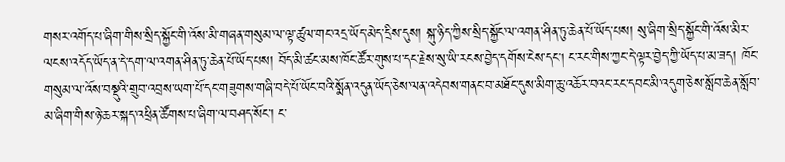གསར་འགོད་པ་ཞིག་གིས་སྲིད་སྐྱོང་གི་འོས་མི་གཞན་གསུམ་ལ་ལྟ་ཚུལ་གང་འདྲ་ཡོད་མེད་དྲིས་དུས། སྐུ་ཉིད་ཀྱིས་སྲིད་སྐྱོང་ལ་འགན་ཤིན་ཏུ་ཆེན་པོ་ཡོད་པས། སུ་ཞིག་སྲིད་སྐྱོང་གི་འོས་མིར་ལངས་འདོད་ཡོད་ན་དེ་དག་ལ་འགན་ཤིན་ཏུ་ཆེན་པོ་ཡོད་པས། བོད་མི་ཚང་མས་ཁོང་ཚོར་གུས་པ་དང་རྗེས་སུ་ཡི་རངས་བྱེད་དགོས་ངེས་དང། ང་རང་གིས་ཀྱང་དེ་ལྟར་བྱེད་ཀྱི་ཡོད་པ་མ་ཟད། ཁོང་གསུམ་ལ་འོས་བསྡུའི་གྲུབ་འབྲས་ཡག་པོ་དང་གཟུགས་གཞི་བདེ་པོ་ཡོང་བའི་སྨོན་འདུན་ཡོད་ཅེས་ལན་འདེབས་གནང་བ་མཐོང་དུས་མིག་ཆུ་འཆོར་བའང་རང་དབང་མི་འདུག་ཅེས་སློབ་ཆེན་སློབ་མ་ཞིག་གིས་ཉེ་ཆར་སྐད་འཕྲིན་ཚོགས་པ་ཞིག་ལ་བཤད་སོང་། ང་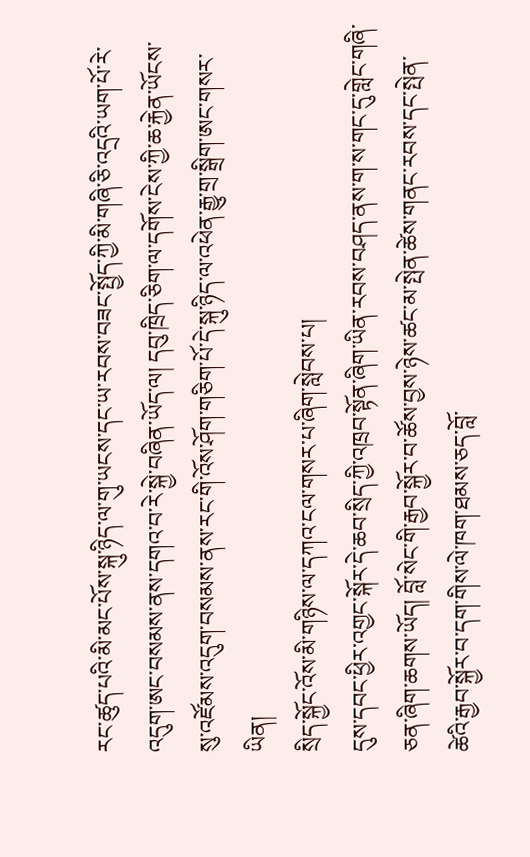རང་ཚུད་པའི་མི་མང་པོས་སྐུ་ཉིད་ལ་གུ་ཡངས་དང་ཡ་རབས་བཟང་སྤྱོད་ཀྱི་མི་གཞི་ཅི་འདྲའི་ཡག་པོ་རེ་འདུག་ཨང་བསམས་ནས་དགའ་བ་རེ་སྐྱེ་བཞིན་ཡོད་ལ། དབུ་ཁྲིད་ཅིག་ལ་དགོས་ངེས་ཀྱི་ཆ་རྐྱེན་ཡོངས་སུ་འཛོམས་འདུག་བསམས་ནས་རང་གི་འོས་ཤོག་གཅིག་པོ་དེ་སྐུ་ཉིད་ལ་འཕེན་རྒྱུ་གྲ་སྒྲིག་ཨང་གསར་ཡིན།
སྲིད་སྐྱོང་འོས་མི་གཉིས་ལ་དཀའ་ངལ་གསར་པ་ཞིག་སླེབས་པ།
དུས་དབང་ཕྱིར་འགྱང་སྐོར་དེ་ཆབ་སྲིད་ཀྱི་འཁྲབ་སྟོན་ཞིག་ཡིན་རབས་བཤད་ནས་ག་ས་གང་དུ་གླེང་གཞི་ཅན་ཞིག་ཆགས་ཡོད། བློ་སེང་གི་རྒྱབ་སྐྱོར་བ་ཚོས་བྱས་ཉེས་ཚང་མ་སྤེན་ཚེས་གནང་རབས་དང་སྤེན་ཚེའི་རྒྱབ་སྐྱོར་བ་དག་གིས་ལེ་ཁག་ཐམས་ཅད་བློ་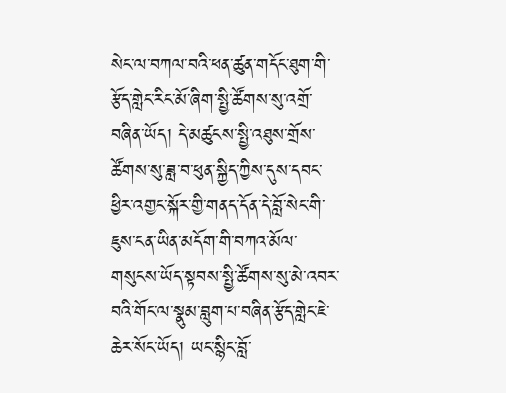སེང་ལ་བཀལ་བའི་ཕན་ཚུན་གདོང་ཐུག་གི་རྩོད་གླེང་རིང་མོ་ཞིག་སྤྱི་ཚོགས་སུ་འགྲོ་བཞིན་ཡོད། དེ་མཚུངས་སྤྱི་འཐུས་གྲོས་ཚོགས་སུ་ཟླ་བ་ཕུན་སྐྱིད་ཀྱིས་དུས་དབང་ཕྱིར་འགྱང་སྐོར་གྱི་གནད་དོན་དེ་བློ་སེང་གི་ཇུས་ངན་ཡིན་མདོག་གི་བཀའ་མོལ་གསུངས་ཡོད་སྟབས་སྤྱི་ཚོགས་སུ་མེ་འབར་བའི་གོང་ལ་སྣུམ་བླུག་པ་བཞིན་རྩོད་གླེང་ཇེ་ཆེར་སོང་ཡོད། ཡང་སྙིང་བློ་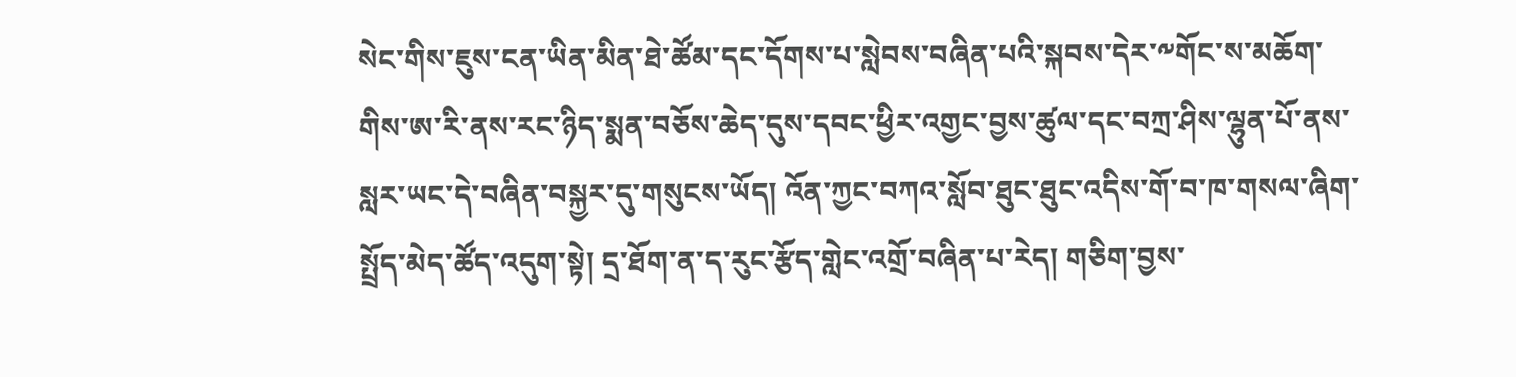སེང་གིས་ཇུས་ངན་ཡིན་མིན་ཐེ་ཚོམ་དང་དོགས་པ་སླེབས་བཞིན་པའི་སྐབས་དེར་༸གོང་ས་མཆོག་གིས་ཨ་རི་ནས་རང་ཉིད་སྨན་བཅོས་ཆེད་དུས་དབང་ཕྱིར་འགྱང་བྱས་ཚུལ་དང་བཀྲ་ཤིས་ལྷུན་པོ་ནས་སླར་ཡང་དེ་བཞིན་བསྐྱར་དུ་གསུངས་ཡོད། འོན་ཀྱང་བཀའ་སློབ་ཐུང་ཐུང་འདིས་གོ་བ་ཁ་གསལ་ཞིག་སྤྲོད་མེད་ཚོད་འདུག་སྟེ། དྲ་ཐོག་ན་ད་རུང་རྩོད་གླེང་འགྲོ་བཞིན་པ་རེད། གཅིག་བྱས་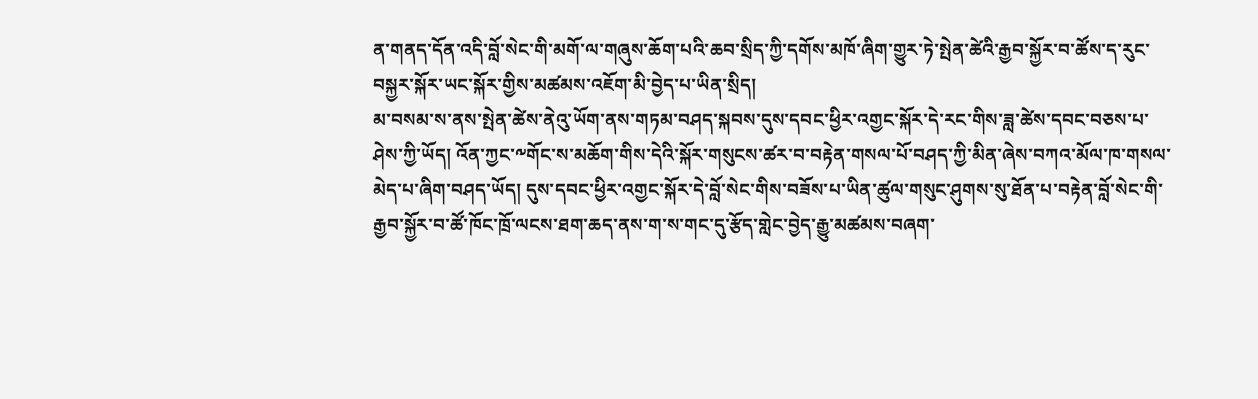ན་གནད་དོན་འདི་བློ་སེང་གི་མགོ་ལ་གཞུས་ཆོག་པའི་ཆབ་སྲིད་ཀྱི་དགོས་མཁོ་ཞིག་གྱུར་ཏེ་སྤེན་ཚེའི་རྒྱབ་སྐྱོར་བ་ཚོས་ད་རུང་བསྐྱར་སྐོར་ཡང་སྐོར་གྱིས་མཚམས་འཇོག་མི་བྱེད་པ་ཡིན་སྲིད།
མ་བསམ་ས་ནས་སྤེན་ཚེས་ནེའུ་ཡོག་ནས་གཏམ་བཤད་སྐབས་དུས་དབང་ཕྱིར་འགྱང་སྐོར་དེ་རང་གིས་ཟླ་ཚེས་དབང་བཅས་པ་ཤེས་ཀྱི་ཡོད། འོན་ཀྱང་༸གོང་ས་མཆོག་གིས་དེའི་སྐོར་གསུངས་ཚར་བ་བརྟེན་གསལ་པོ་བཤད་ཀྱི་མིན་ཞེས་བཀའ་མོལ་ཁ་གསལ་མེད་པ་ཞིག་བཤད་ཡོད། དུས་དབང་ཕྱིར་འགྱང་སྐོར་དེ་བློ་སེང་གིས་བཟོས་པ་ཡིན་ཚུལ་གསུང་ཤུགས་སུ་ཐོན་པ་བརྟེན་བློ་སེང་གི་རྒྱབ་སྐྱོར་བ་ཚོ་ཁོང་ཁྲོ་ལངས་ཐག་ཆད་ནས་ག་ས་གང་དུ་རྩོད་གླེང་བྱེད་རྒྱུ་མཚམས་བཞག་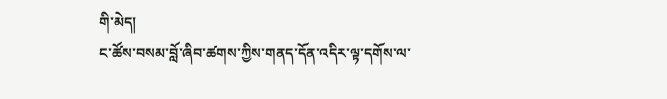གི་མེད།
ང་ཚོས་བསམ་བློ་ཞིབ་ཚགས་ཀྱིས་གནད་དོན་འདིར་ལྟ་དགོས་ལ་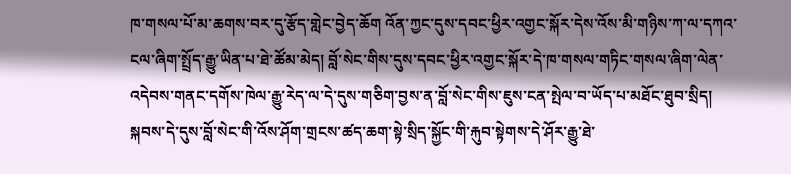ཁ་གསལ་པོ་མ་ཆགས་བར་དུ་རྩོད་གླེང་བྱེད་ཆོག འོན་ཀྱང་དུས་དབང་ཕྱིར་འགྱང་སྐོར་དེས་འོས་མི་གཉིས་ཀ་ལ་དཀའ་ངལ་ཞིག་སྤྲོད་རྒྱུ་ཡིན་པ་ཐེ་ཚོམ་མེད། བློ་སེང་གིས་དུས་དབང་ཕྱིར་འགྱང་སྐོར་དེ་ཁ་གསལ་གཏིང་གསལ་ཞིག་ལེན་འདེབས་གནང་དགོས་ཁེལ་རྒྱུ་རེད་ལ་དེ་དུས་གཅིག་བྱས་ན་བློ་སེང་གིས་ཇུས་ངན་སྤེལ་བ་ཡོད་པ་མཐོང་ཐུབ་སྲིད། སྐབས་དེ་དུས་བློ་སེང་གི་འོས་ཤོག་གྲངས་ཚད་ཆག་སྟེ་སྲིད་སྐྱོང་གི་རྐུབ་སྟེགས་དེ་ཤོར་རྒྱུ་ཐེ་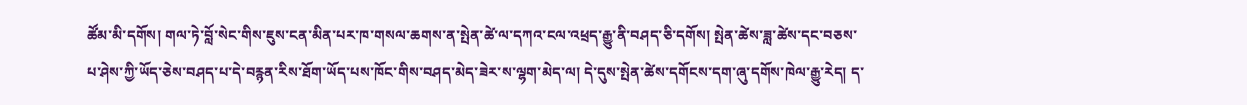ཚོམ་མི་དགོས། གལ་ཏེ་བློ་སེང་གིས་ཇུས་ངན་མིན་པར་ཁ་གསལ་ཆགས་ན་སྤེན་ཚེ་ལ་དཀའ་ངལ་འཕྲད་རྒྱུ་ནི་བཤད་ཅི་དགོས། སྤེན་ཚེས་ཟླ་ཚེས་དང་བཅས་པ་ཤེས་ཀྱི་ཡོད་ཅེས་བཤད་པ་དེ་བརྙན་རིས་ཐོག་ཡོད་པས་ཁོང་གིས་བཤད་མེད་ཟེར་ས་ལྷག་མེད་ལ། དེ་དུས་སྤེན་ཚེས་དགོངས་དག་ཞུ་དགོས་ཁེལ་རྒྱུ་རེད། ད་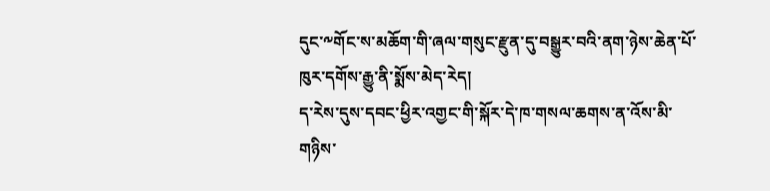དུང་༸གོང་ས་མཆོག་གི་ཞལ་གསུང་རྫུན་དུ་བསྒྱུར་བའི་ནག་ཉེས་ཆེན་པོ་ཁུར་དགོས་རྒྱུ་ནི་སྨོས་མེད་རེད།
ད་རེས་དུས་དབང་ཕྱིར་འགྱང་གི་སྐོར་དེ་ཁ་གསལ་ཆགས་ན་འོས་མི་གཉིས་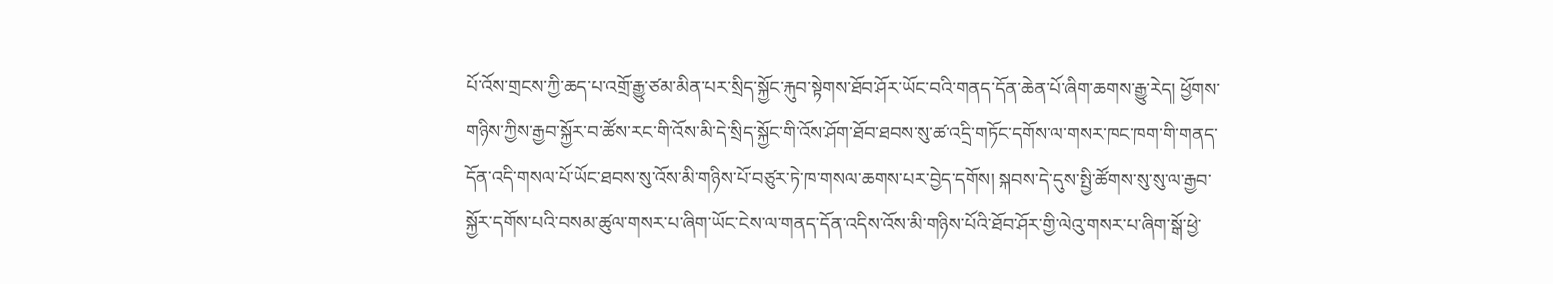པོ་འོས་གྲངས་ཀྱི་ཆད་པ་འགྲོ་རྒྱུ་ཙམ་མིན་པར་སྲིད་སྐྱོང་རྐུབ་སྟེགས་ཐོབ་ཤོར་ཡོང་བའི་གནད་དོན་ཆེན་པོ་ཞིག་ཆགས་རྒྱུ་རེད། ཕྱོགས་གཉིས་ཀྱིས་རྒྱབ་སྐྱོར་བ་ཚོས་རང་གི་འོས་མི་དེ་སྲིད་སྐྱོང་གི་འོས་ཤོག་ཐོབ་ཐབས་སུ་ཚ་འདྲི་གཏོང་དགོས་ལ་གསར་ཁང་ཁག་གི་གནད་དོན་འདི་གསལ་པོ་ཡོང་ཐབས་སུ་འོས་མི་གཉིས་པོ་བཙུར་ཏེ་ཁ་གསལ་ཆགས་པར་བྱེད་དགོས། སྐབས་དེ་དུས་སྤྱི་ཚོགས་སུ་སུ་ལ་རྒྱབ་སྐྱོར་དགོས་པའི་བསམ་ཚུལ་གསར་པ་ཞིག་ཡོང་ངེས་ལ་གནད་དོན་འདིས་འོས་མི་གཉིས་པོའི་ཐོབ་ཤོར་གྱི་ལེའུ་གསར་པ་ཞིག་སྒོ་ཕྱེ་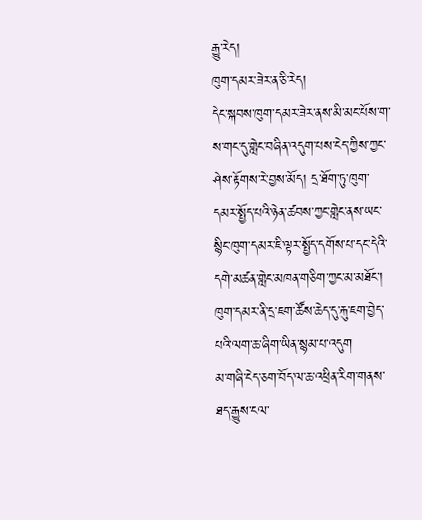རྒྱུ་རེད།
ཁུག་དམར་ཟེར་ན་ཅི་རེད།
དེང་སྐབས་ཁུག་དམར་ཟེར་ནས་མི་མང་པོས་ག་ས་གང་དུ་གླེང་བཞིན་འདུག་པས་ངེད་ཀྱིས་ཀྱང་ཤེས་རྟོགས་རེ་བྱས་མོད། དྲ་ཐོག་ཏུ་ཁུག་དམར་སྤྱོད་པའི་ཉེན་ཚབས་ཀྱང་གླེང་ནས་ཡང་སྙིང་ཁུག་དམར་ཇི་ལྟར་སྤྱོད་དགོས་པ་དང་དེའི་དགེ་མཚན་གླེང་མཁན་གཅིག་ཀྱང་མ་མཐོང་། ཁུག་དམར་ནི་དྲ་ཇག་ཚོས་ཆེད་དུ་རྐུ་ཇག་བྱེད་པའི་ལག་ཆ་ཞིག་ཡིན་སྙམ་པ་འདུག
མ་གཞི་ངེད་ཅག་བོད་ལ་ཆ་འཕྲིན་རིག་གནས་ཐད་རྒྱུས་ངལ་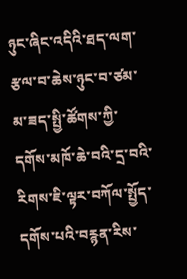ཉུང་ཞིང་འདིའི་ཐད་ལག་རྩལ་བ་ཆེས་ཉུང་བ་ཙམ་མ་ཟད་སྤྱི་ཚོགས་ཀྱི་དགོས་མཁོ་ཆེ་བའི་དྲ་བའི་རིགས་ཇི་ལྟར་བཀོལ་སྤྱོད་དགོས་པའི་བརྙན་རིས་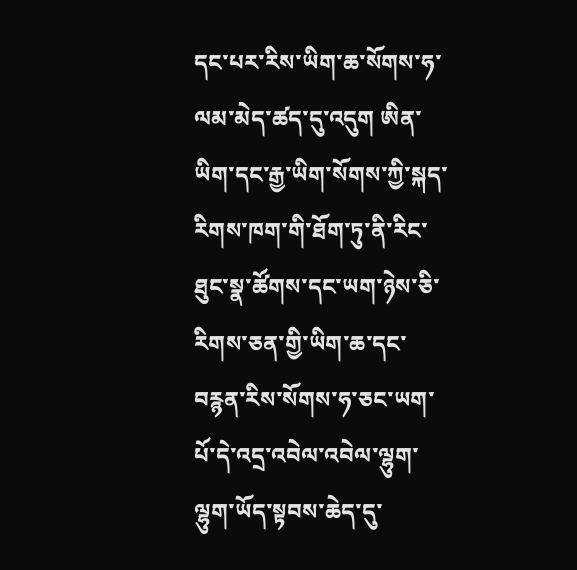དང་པར་རིས་ཡིག་ཆ་སོགས་ཧ་ལམ་མེད་ཚད་དུ་འདུག ཨིན་ཡིག་དང་རྒྱ་ཡིག་སོགས་ཀྱི་སྐད་རིགས་ཁག་གི་ཐོག་ཏུ་ནི་རིང་ཐུང་སྣ་ཚོགས་དང་ཡག་ཉེས་ཅི་རིགས་ཅན་གྱི་ཡིག་ཆ་དང་བརྙན་རིས་སོགས་ཧ་ཅང་ཡག་པོ་དེ་འདྲ་འབེལ་འབེལ་ལྷུག་ལྷུག་ཡོད་སྟབས་ཆེད་དུ་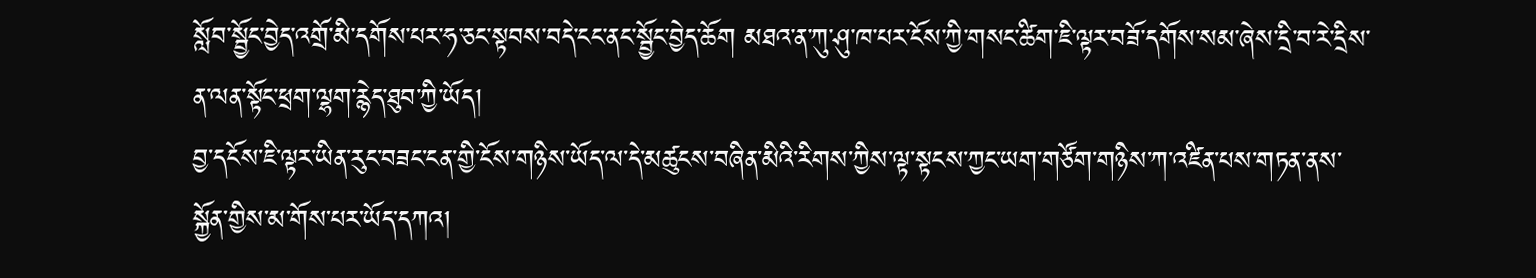སློབ་སྦྱོང་བྱེད་འགྲོ་མི་དགོས་པར་ཧ་ཅང་སྟབས་བདེ་ངང་ནང་སྦྱོང་བྱེད་ཆོག མཐའ་ན་ཀུ་ཤུ་ཁ་པར་ངོས་ཀྱི་གསང་ཚིག་ཇི་ལྟར་བཟོ་དགོས་སམ་ཞེས་དྲི་བ་རེ་དྲིས་ན་ལན་སྟོང་ཕྲག་ལྷག་རྙེད་ཐུབ་ཀྱི་ཡོད།
བྱ་དངོས་ཇི་ལྟར་ཡིན་རུང་བཟང་ངན་གྱི་ངོས་གཉིས་ཡོད་ལ་དེ་མཚུངས་བཞིན་མིའི་རིགས་ཀྱིས་ལྟ་སྟངས་ཀྱང་ཡག་གཙོག་གཉིས་ཀ་འཛིན་པས་གཏན་ནས་སྐྱོན་གྱིས་མ་གོས་པར་ཡོད་དཀའ།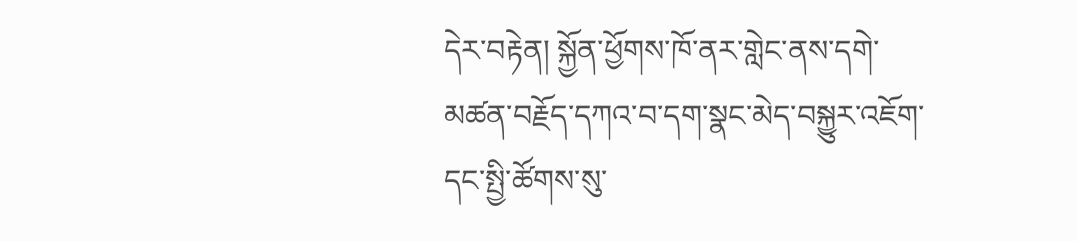དེར་བརྟེན། སྐྱོན་ཕྱོགས་ཁོ་ནར་གླེང་ནས་དགེ་མཚན་བརྗོད་དཀའ་བ་དག་སྣང་མེད་བསྐྱུར་འཇོག་དང་སྤྱི་ཚོགས་སུ་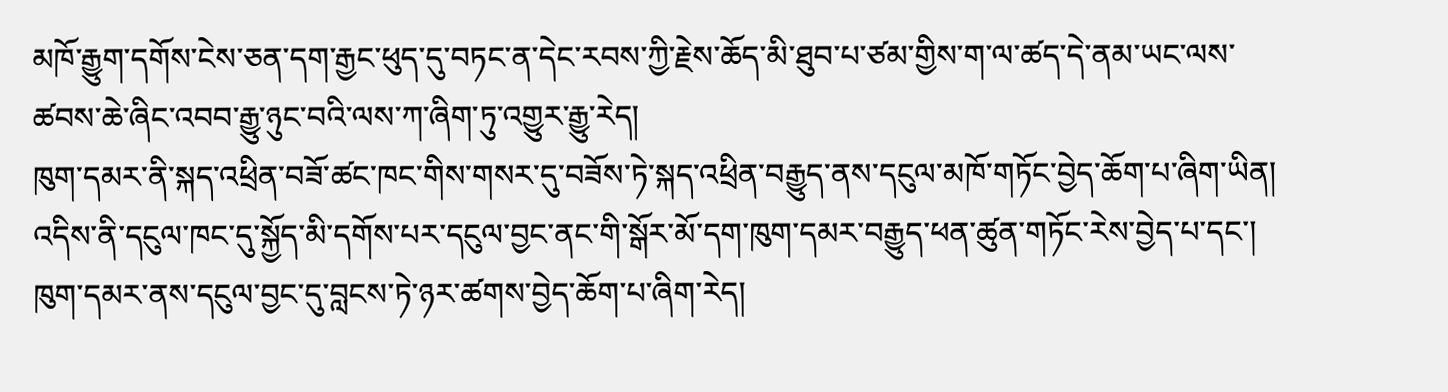མཁོ་རྒྱུག་དགོས་ངེས་ཅན་དག་རྒྱང་ཕུད་དུ་བཏང་ན་དེང་རབས་ཀྱི་རྗེས་ཆོད་མི་ཐུབ་པ་ཙམ་གྱིས་ག་ལ་ཚད་དེ་ནམ་ཡང་ལས་ཚབས་ཆེ་ཞིང་འབབ་རྒྱུ་ཉུང་བའི་ལས་ཀ་ཞིག་ཏུ་འགྱུར་རྒྱུ་རེད།
ཁུག་དམར་ནི་སྐད་འཕྲིན་བཟོ་ཚང་ཁང་གིས་གསར་དུ་བཟོས་ཏེ་སྐད་འཕྲིན་བརྒྱུད་ནས་དངུལ་མཁོ་གཏོང་བྱེད་ཆོག་པ་ཞིག་ཡིན། འདིས་ནི་དངུལ་ཁང་དུ་སྐྱོད་མི་དགོས་པར་དངུལ་བྱང་ནང་གི་སྒོར་མོ་དག་ཁུག་དམར་བརྒྱུད་ཕན་ཚུན་གཏོང་རེས་བྱེད་པ་དང་། ཁུག་དམར་ནས་དངུལ་བྱང་དུ་བླངས་ཏེ་ཉར་ཚགས་བྱེད་ཆོག་པ་ཞིག་རེད།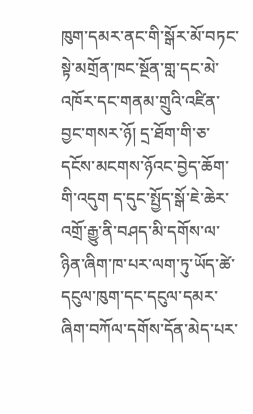ཁུག་དམར་ནང་གི་སྒོར་མོ་བཏང་སྟེ་མགྲོན་ཁང་སྔོན་གླ་དང་མེ་འཁོར་དང་གནམ་གྲུའི་འཛིན་བྱང་གསར་ཉོ། དྲ་ཐོག་གི་ཅ་དངོས་མངགས་ཉོའང་བྱེད་ཆོག་གི་འདུག ད་དུང་སྤྱོད་སྒོ་ཇེ་ཆེར་འགྲོ་རྒྱུ་ནི་བཤད་མི་དགོས་ལ་ཉིན་ཞིག་ཁ་པར་ལག་ཏུ་ཡོད་ཚེ་དངུལ་ཁུག་དང་དངུལ་དམར་ཞིག་བཀོལ་དགོས་དོན་མེད་པར་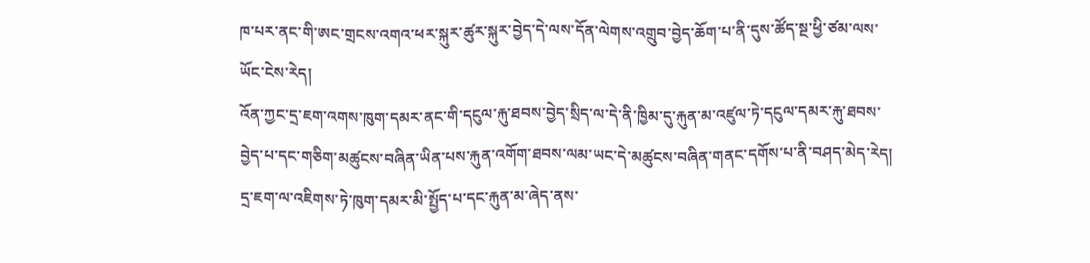ཁ་པར་ནང་གི་ཨང་གྲངས་འགའ་ཕར་སྐུར་ཚུར་སྐུར་བྱེད་དེ་ལས་དོན་ལེགས་འགྲུབ་བྱེད་ཆོག་པ་ནི་དུས་ཚོད་སྔ་ཕྱི་ཙམ་ལས་ཡོང་ངེས་རེད།
འོན་ཀྱང་དྲ་ཇག་འགས་ཁུག་དམར་ནང་གི་དངུལ་རྐུ་ཐབས་བྱེད་སྲིད་ལ་དེ་ནི་ཁྱིམ་དུ་རྐུན་མ་འཛུལ་ཏེ་དངུལ་དམར་རྐུ་ཐབས་བྱེད་པ་དང་གཅིག་མཚུངས་བཞིན་ཡིན་པས་རྐུན་འགོག་ཐབས་ལམ་ཡང་དེ་མཚུངས་བཞིན་གནང་དགོས་པ་ནི་བཤད་མེད་རེད། དྲ་ཇག་ལ་འཇིགས་ཏེ་ཁུག་དམར་མི་སྤྱོད་པ་དང་རྐུན་མ་ཞེད་ནས་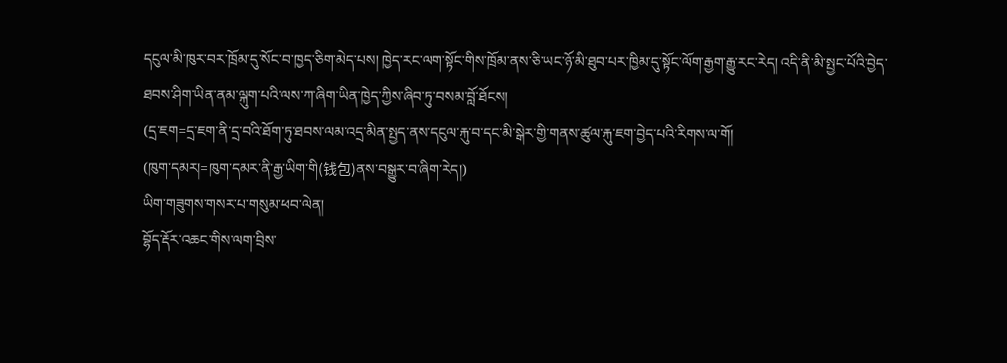དངུལ་མི་ཁུར་བར་ཁྲོམ་དུ་སོང་བ་ཁྱད་ཅིག་མེད་པས། ཁྱེད་རང་ལག་སྟོང་གིས་ཁྲོམ་ནས་ཅི་ཡང་ཉོ་མི་ཐུབ་པར་ཁྱིམ་དུ་སྟོང་ལོག་རྒྱག་རྒྱུ་རང་རེད། འདི་ནི་མི་སྤྱང་པོའི་བྱེད་ཐབས་ཤིག་ཡིན་ནམ་ལྐུག་པའི་ལས་ཀ་ཞིག་ཡིན་ཁྱེད་ཀྱིས་ཞིབ་ཏུ་བསམ་བློ་ཐོངས།
(དྲ་ཇག=དྲ་ཇག་ནི་དྲ་བའི་ཐོག་ཏུ་ཐབས་ལམ་འདྲ་མིན་སྤྱད་ནས་དངུལ་རྐུ་བ་དང་མི་སྒེར་གྱི་གནས་ཚུལ་རྐུ་ཇག་བྱེད་པའི་རིགས་ལ་གོ།
(ཁུག་དམར།=ཁུག་དམར་ནི་རྒྱ་ཡིག་གི(钱包)ནས་བསྒྱུར་བ་ཞིག་རེད།)
ཡིག་གཟུགས་གསར་པ་གསུམ་ཕབ་ལེན།
བྷོད་རྡོར་འཆང་གིས་ལག་བྲིས་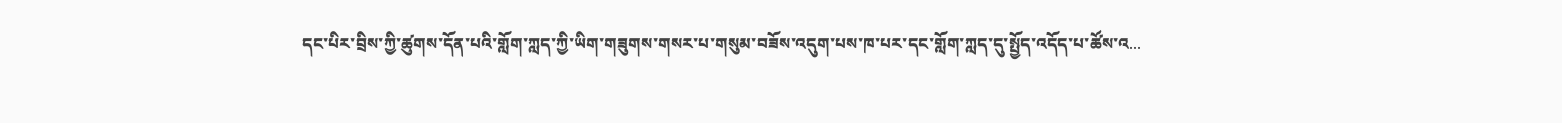དང་པིར་བྲིས་ཀྱི་ཚུགས་དོན་པའི་གློག་ཀླད་ཀྱི་ཡིག་གཟུགས་གསར་པ་གསུམ་བཟོས་འདུག་པས་ཁ་པར་དང་གློག་ཀླད་དུ་སྤྱོད་འདོད་པ་ཚོས་འ...